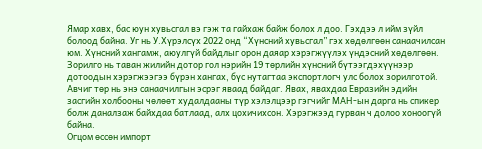Ямар хавх, бас юун хувьсгал вэ гэж та гайхаж байж болох л доо. Гэхдээ л ийм зүйл болоод байна. Уг нь У.Хүрэлсүх 2022 онд “Хүнсний хувьсгал” гэх хөдөлгөөн санаачилсан юм. Хүнсний хангамж, аюулгүй байдлыг орон даяар хэрэгжүүлэх үндэсний хөдөлгөөн. Зорилго нь таван жилийн дотор гол нэрийн 19 төрлийн хүнсний бүтээгдэхүүнээр дотоодын хэрэгжээгээ бүрэн хангах, бүс нутагтаа экспортлогч улс болох зорилготой. Авчиг төр нь энэ санаачилгын эсрэг яваад байдаг. Явах, явахдаа Евразийн эдийн засгийн холбооны чөлөөт худалдааны түр хэлэлцээр гэгчийг МАН-ын дарга нь спикер болж даналзаж байхдаа батлаад, алх цохичихсон. Хэрэгжээд гурван ч долоо хоноогүй байна.
Огцом өссөн импорт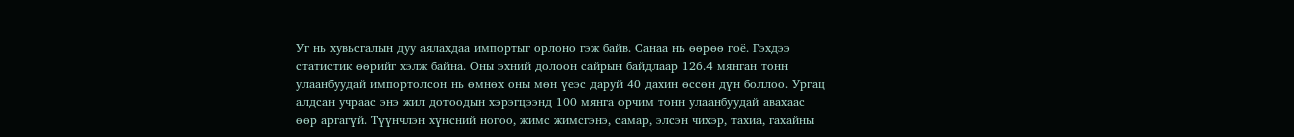Уг нь хувьсгалын дуу аялахдаа импортыг орлоно гэж байв. Санаа нь өөрөө гоё. Гэхдээ статистик өөрийг хэлж байна. Оны эхний долоон сайрын байдлаар 126.4 мянган тонн улаанбуудай импортолсон нь өмнөх оны мөн үеэс даруй 40 дахин өссөн дүн боллоо. Ургац алдсан учраас энэ жил дотоодын хэрэгцээнд 100 мянга орчим тонн улаанбуудай авахаас өөр аргагүй. Түүнчлэн хүнсний ногоо, жимс жимсгэнэ, самар, элсэн чихэр, тахиа, гахайны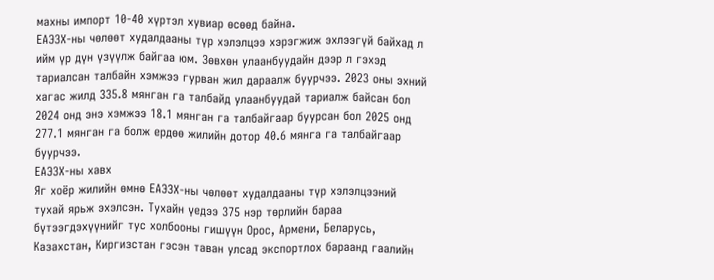махны импорт 10-40 хүртэл хувиар өсөөд байна.
ЕАЭЗХ-ны чөлөөт худалдааны түр хэлэлцээ хэрэгжиж эхлээгүй байхад л ийм үр дүн үзүүлж байгаа юм. Зөвхөн улаанбуудайн дээр л гэхэд тариалсан талбайн хэмжээ гурван жил дараалж буурчээ. 2023 оны эхний хагас жилд 335.8 мянган га талбайд улаанбуудай тариалж байсан бол 2024 онд энэ хэмжээ 18.1 мянган га талбайгаар буурсан бол 2025 онд 277.1 мянган га болж ердөө жилийн дотор 40.6 мянга га талбайгаар буурчээ.
ЕАЭЗХ-ны хавх
Яг хоёр жилийн өмнө ЕАЭЗХ-ны чөлөөт худалдааны түр хэлэлцээний тухай ярьж эхэлсэн. Тухайн үедээ 375 нэр төрлийн бараа бүтээгдэхүүнийг тус холбооны гишүүн Орос, Армени, Беларусь, Казахстан, Киргизстан гэсэн таван улсад экспортлох бараанд гаалийн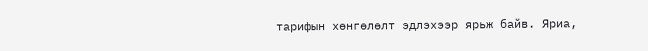тарифын хөнгөлөлт эдлэхээр ярьж байв. Яриа,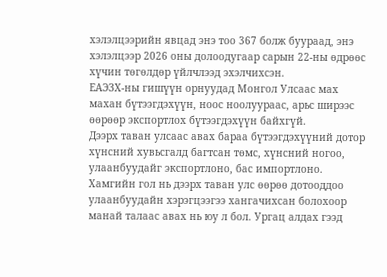хэлэлцээрийн явцад энэ тоо 367 болж буураад, энэ хэлэлцээр 2026 оны долоодугаар сарын 22-ны өдрөөс хүчин төгөлдөр үйлчлээд эхэлчихсэн.
ЕАЭЗХ-ны гишүүн орнуудад Монгол Улсаас мах махан бүтээгдэхүүн, ноос ноолуураас, арьс ширээс өөрөөр экспортлох бүтээгдэхүүн байхгүй.
Дээрх таван улсаас авах бараа бүтээгдэхүүний дотор хүнсний хувьсгалд багтсан төмс, хүнсний ногоо, улаанбуудайг экспортлоно, бас импортлоно. Хамгийн гол нь дээрх таван улс өөрөө дотооддоо улаанбуудайн хэрэгцээгээ хангачихсан болохоор манай талаас авах нь юу л бол. Ургац алдах гээд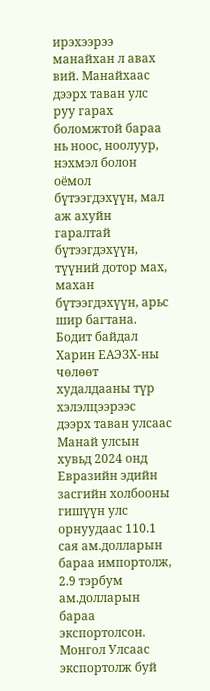ирэхээрээ манайхан л авах вий. Манайхаас дээрх таван улс руу гарах боломжтой бараа нь ноос, ноолуур, нэхмэл болон оёмол бүтээгдэхүүн, мал аж ахуйн гаралтай бүтээгдэхүүн, түүний дотор мах, махан бүтээгдэхүүн, арьс шир багтана.
Бодит байдал
Харин ЕАЭЗХ-ны чөлөөт худалдааны түр хэлэлцээрээс дээрх таван улсаас Манай улсын хувьд 2024 онд Евразийн эдийн засгийн холбооны гишүүн улс орнуудаас 110.1 сая ам.долларын бараа импортолж, 2.9 тэрбум ам.долларын бараа экспортолсон. Монгол Улсаас экспортолж буй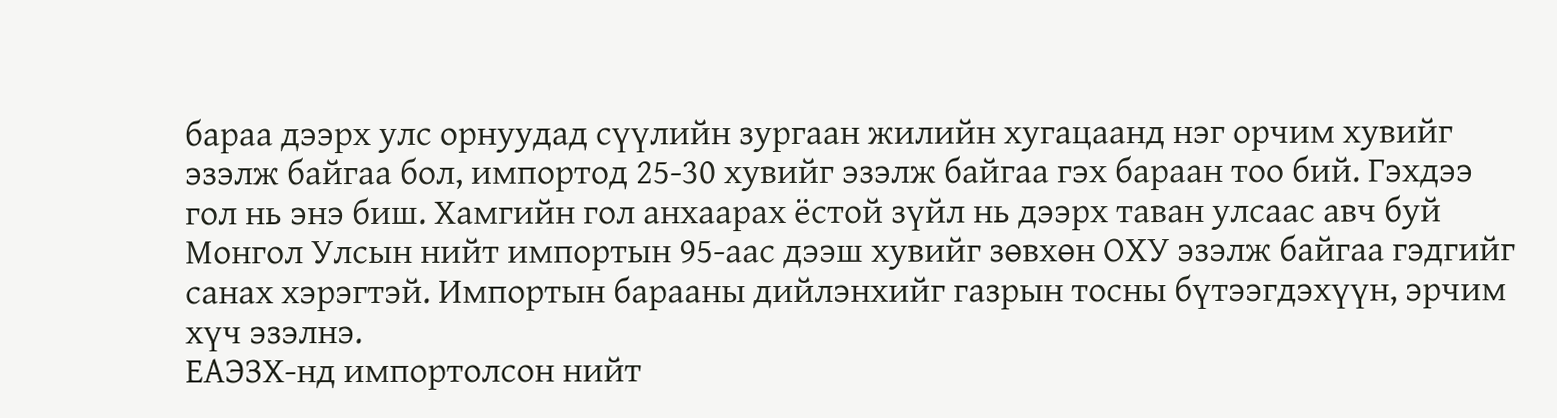бараа дээрх улс орнуудад сүүлийн зургаан жилийн хугацаанд нэг орчим хувийг эзэлж байгаа бол, импортод 25-30 хувийг эзэлж байгаа гэх бараан тоо бий. Гэхдээ гол нь энэ биш. Хамгийн гол анхаарах ёстой зүйл нь дээрх таван улсаас авч буй Монгол Улсын нийт импортын 95-аас дээш хувийг зөвхөн ОХУ эзэлж байгаа гэдгийг санах хэрэгтэй. Импортын барааны дийлэнхийг газрын тосны бүтээгдэхүүн, эрчим хүч эзэлнэ.
ЕАЭЗХ-нд импортолсон нийт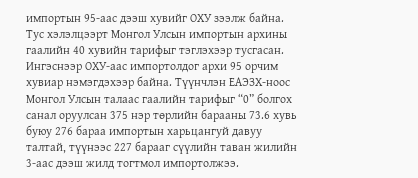импортын 95-аас дээш хувийг ОХУ зээлж байна.
Тус хэлэлцээрт Монгол Улсын импортын архины гаалийн 40 хувийн тарифыг тэглэхээр тусгасан. Ингэснээр ОХУ-аас импортолдог архи 95 орчим хувиар нэмэгдэхээр байна. Түүнчлэн ЕАЭЗХ-ноос Монгол Улсын талаас гаалийн тарифыг “0” болгох санал оруулсан 375 нэр төрлийн барааны 73.6 хувь буюу 276 бараа импортын харьцангуй давуу талтай, түүнээс 227 барааг сүүлийн таван жилийн 3-аас дээш жилд тогтмол импортолжээ.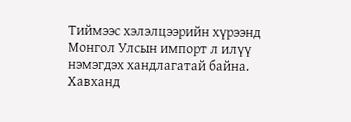Тиймээс хэлэлцээрийн хүрээнд Монгол Улсын импорт л илүү нэмэгдэх хандлагатай байна.
Хавханд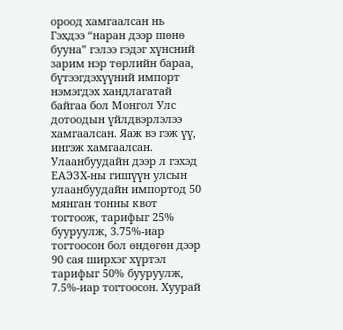ороод хамгаалсан нь
Гэхдээ “наран дээр шөнө бууна” гэлээ гэдэг хүнсний зарим нэр төрлийн бараа, бүтээгдэхүүний импорт нэмэгдэх хандлагатай байгаа бол Монгол Улс дотоодын үйлдвэрлэлээ хамгаалсан. Яаж вэ гэж үү, ингэж хамгаалсан. Улаанбуудайн дээр л гэхэд ЕАЭЗХ-ны гишүүн улсын улаанбуудайн импортод 50 мянган тонны квот тогтоож, тарифыг 25% бууруулж, 3.75%-иар тогтоосон бол өндөгөн дээр 90 сая ширхэг хүртэл тарифыг 50% бууруулж, 7.5%-иар тогтоосон. Хуурай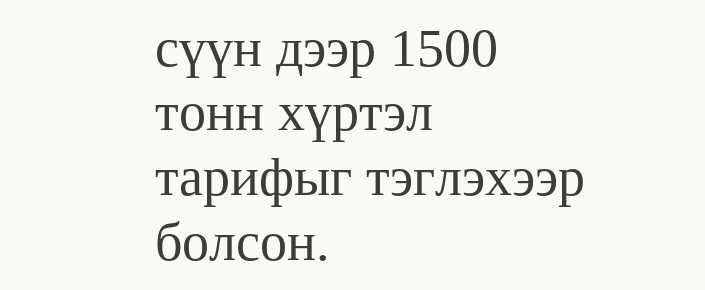сүүн дээр 1500 тонн хүртэл тарифыг тэглэхээр болсон.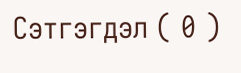Сэтгэгдэл ( 0 )